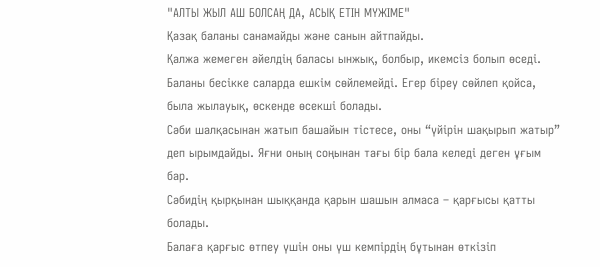"АЛТЫ ЖЫЛ АШ БОЛСАҢ ДА, АСЫҚ ЕТIН МҮЖIМЕ"
Қазақ баланы санамайды және санын айтпайды.
Қалжа жемеген әйелдiң баласы ынжық, болбыр, икемсiз болып өседi.
Баланы бесiкке саларда ешкiм сөйлемейдi. Егер бiреу сөйлеп қойса, была жылауық, өскенде өсекшi болады.
Сәби шалқасынан жатып башайын тiстесе, оны “үйiрiн шақырып жатыр” деп ырымдайды. Яғни оның соңынан тағы бiр бала келедi деген ұғым бар.
Сәбидiң қырқынан шыққанда қарын шашын алмаса – қарғысы қатты болады.
Балаға қарғыс өтпеу үшiн оны үш кемпiрдiң бұтынан өткiзiп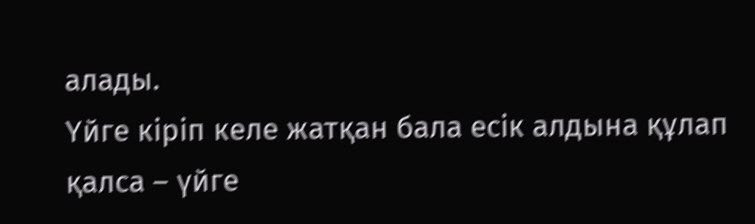алады.
Үйге кiрiп келе жатқан бала есiк алдына құлап қалса – үйге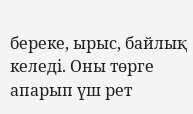береке, ырыс, байлық келедi. Оны төрге апарып үш рет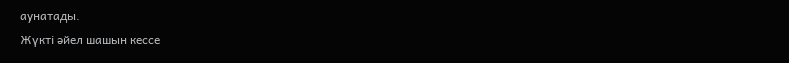аунатады.
Жүктi әйел шашын кессе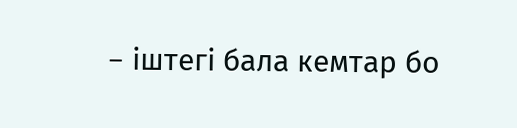– iштегi бала кемтар бо